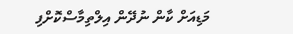މަޑިއަށް ކާން ނުދޭން އިލްތިމާސްކޮށްފި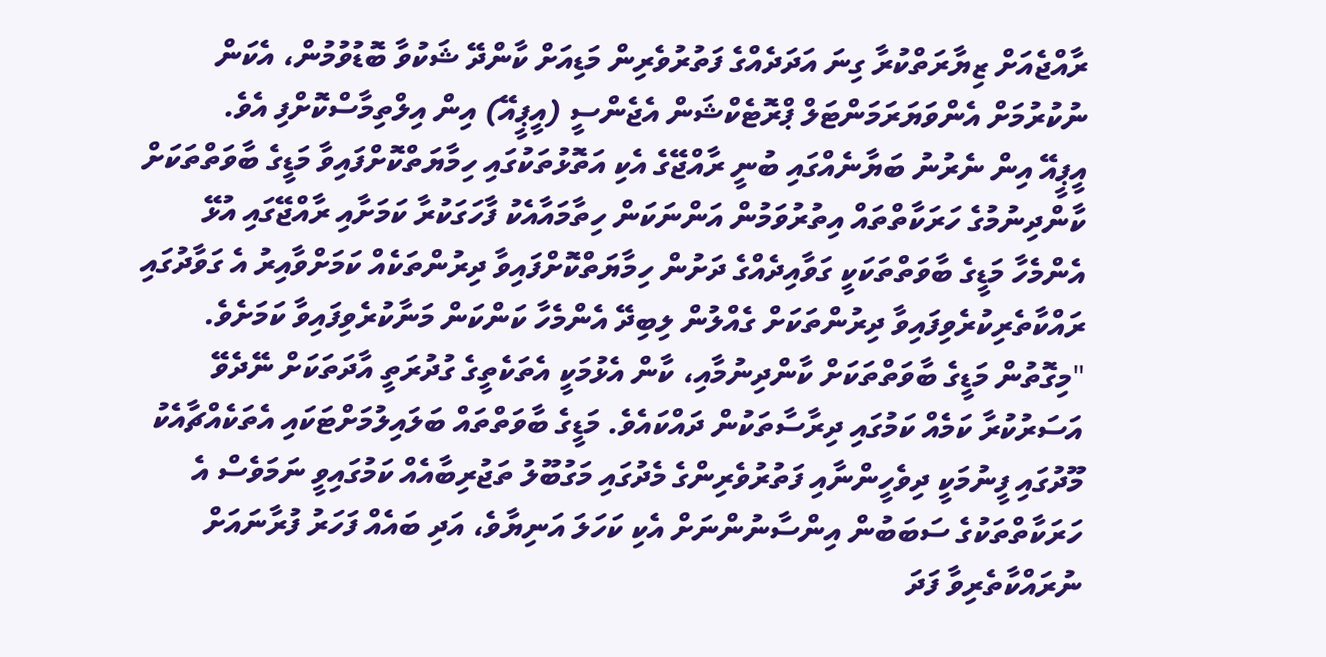ރާއްޖެއަށް ޒިޔާރަތްކުރާ ގިނަ އަދަދެއްގެ ފަތުރުވެރިން މަޑިއަށް ކާންދޭ ޝަކުވާ ބޮޑުވުމުން، އެކަން ނުކުރުމަށް އެންވަޔަރަމަންޓަލް ޕްރޮޓެކްޝަން އެޖެންސީ (އީޕީއޭ) އިން އިލްތިމާސްކޮށްފި އެވެ.
އީޕީއޭ އިން ނެރުނު ބަޔާނެއްގައި ބުނީ ރާއްޖޭގެ އެކި އަތޮޅުތަކުގައި ހިމާޔަތްކޮށްފައިވާ މަޑީގެ ބާވަތްތަކަށް ކާންދިނުމުގެ ހަރަކާތްތައް އިތުރުވަމުން އަންނަކަން ހިތާމައާއެކު ފާހަގަކުރާ ކަމަށާއި ރާއްޖޭގައި އުޅޭ އެންމެހާ މަޑީގެ ބާވަތްތަކަކީ ގަވާއިދެއްގެ ދަށުން ހިމާޔަތްކޮށްފައިވާ ދިރުންތަކެއް ކަމަށްވާއިރު އެ ގަވާދުގައި ރައްކާތެރިކުރެވިފައިވާ ދިރުންތަކަށް ގެއްލުން ލިބިދޭ އެންމެހާ ކަންކަން މަނާކުރެވިފައިވާ ކަމަށެވެ.
"މިގޮތުން މަޑީގެ ބާވަތްތަކަށް ކާންދިނުމާއި، ކާން އެޅުމަކީ އެތަކެތީގެ ގުދުރަތީ އާދަތަކަށް ނޭދެވޭ އަސަރުކުރާ ކަމެއް ކަމުގައި ދިރާސާތަކުން ދައްކައެވެ. މަޑީގެ ބާވަތްތައް ބަލައިލުމަށްޓަކައި އެތަކެއްޗާއެކު މޫދުގައި ފީނުމަކީ ދިވެހީންނާއި ފަތުރުވެރިންގެ މެދުގައި މަގުބޫލު ތަޖުރިބާއެއް ކަމުގައިވީ ނަމަވެސް އެ ހަރަކާތްތަކުގެ ސަބަބުން އިންސާނުންނަށް އެކި ކަހަލަ އަނިޔާވެ، އަދި ބައެއް ފަހަރު ފުރާނައަށް ނުރައްކާތެރިވާ ފަދަ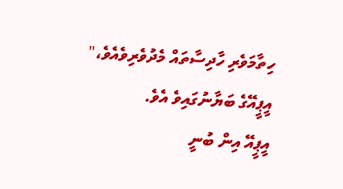ހިތާމަވެރި ހާދިސާތައް މެދުވެރިވެއެވެ،" އީޕީއޭގެ ބަޔާނުގައިވެ އެވެ.
އީޕީއޭ އިން ބުނީ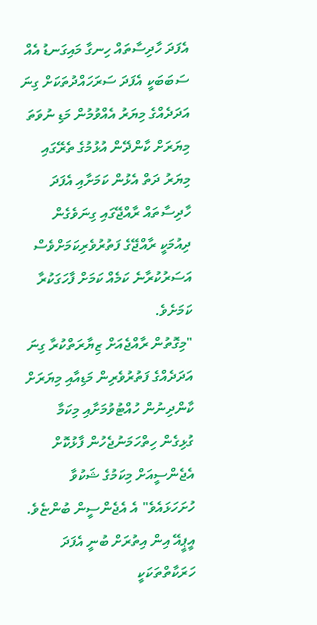އެފަދަ ހާދިސާތައް ހިނގާ މައިގަނޑު އެއް ސަބަބަކީ އެފަދަ ސަރަހައްދުތަކަށް ގިނަ އަދަދެއްގެ މިޔަރު އެއްވުމުން މަޑި ނުވަތަ މިޔަރަށް ކާންދޭން އުޅުމުގެ ތެރޭގައި މިޔަރު ދަތް އެޅުން ކަމަށާއި އެފަދަ ހާދިސާތައް ރާއްޖޭގައި ގިނަވެގެން ދިއުމަކީ ރާއްޖޭގެ ފަތުރުވެރިކަމަށްވެސް އަސަރުކުރާނެ ކަމެއް ކަމަށް ފާހަގަކުރާ ކަމަށެވެ.
"މިގޮތުން ރާއްޖެއަށް ޒިޔާރަތްކުރާ ގިނަ އަދަދެއްގެ ފަތުރުވެރިން މަޑިއާއި މިޔަރަށް ކާންދިނުން ހުއްޓުވުމަށާއި މިކަމާ ގުޅިގެން ހިތްހަމަނުޖެހުން ފާޅުކޮށް އެޖެންސީއަށް މިކަމުގެ ޝަކުވާ ހުށަހަޅައެވެ" އެ އެޖެންސީން ބުންޏެވެ.
އީޕީއޭ އިން އިތުރަށް ބުނީ އެފަދަ ހަރަކާތްތަކަކީ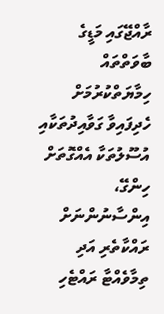ރާއްޖޭގައި މަޑީގެ ބާވަތްތައް ހިމާޔަތްކުރުމަށް ހެދިފައިވާ ގަވާއިދުތަކާއި އުސޫލުތަކާ އެއްގޮތަށް ހިންގޭ، އިންސާނުންނަށް ރައްކާތެރި އަދި ތިމާވެއްޓާ ރައްޓެހި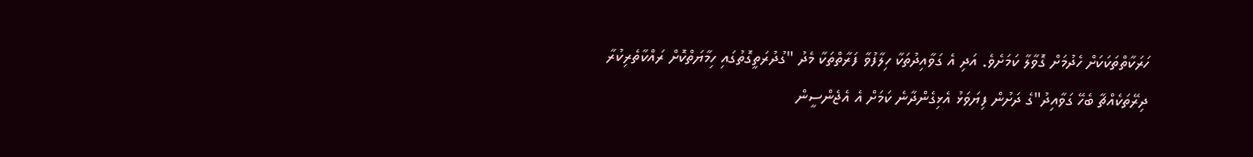ހަރަކާތްތަކަކަށް ހެދުމަށް ގޮވާލާ ކަމަށެވެ. އަދި އެ ގަވާއިދުތަކާ ހިލާފުވާ ފަރާތްތަކާ މެދު "ގުދުރަތީގޮތުގައި ހިމާޔަތްކޮށް ރައްކާތެރިކުރާ ދިރޭތަކެއްޗާ ބެހޭ ގަވާއިދު"ގެ ދަށުން ފިޔަވަޅު އެޅިގެންދާނެ ކަމަށް އެ އެޖެންސީން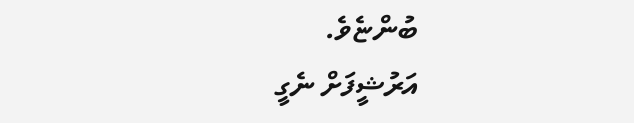ބުންޏެވެ.
އަރުޝީފަށް ނެގީ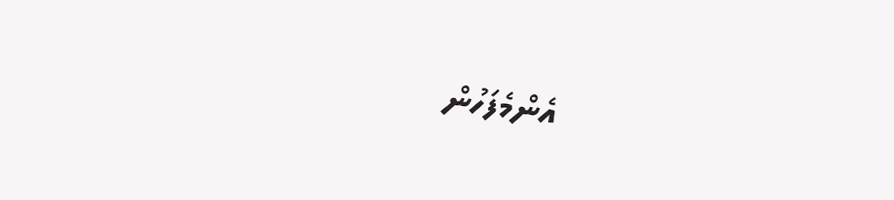އެންމެފަހުން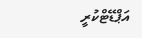އަޕްޑޭޓްކުރީ